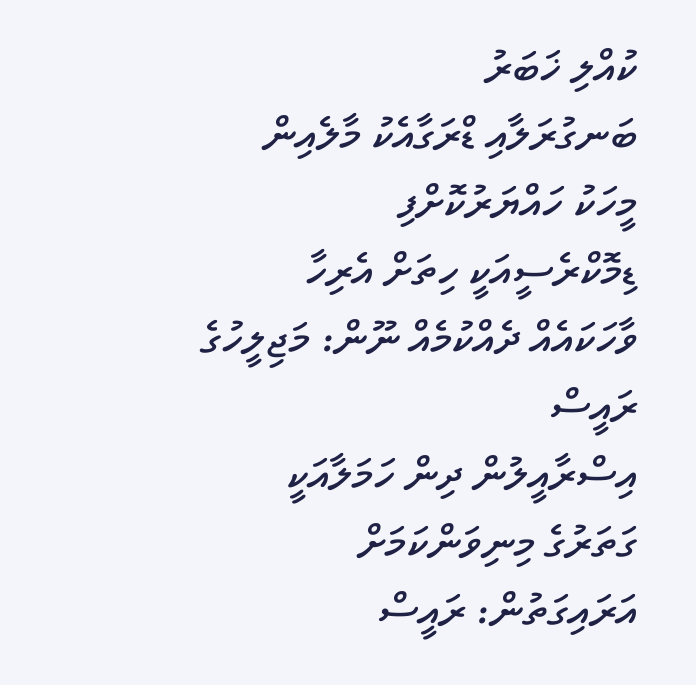ކުއްލި ޚަބަރު
ބަނގުރަލާއި ޑްރަގާއެކު މާލެއިން މީހަކު ހައްޔަރުކޮށްފި
ޑިމޮކްރެސީއަކީ ހިތަށް އެރިހާ ވާހަކައެއް ދެއްކުމެއް ނޫން: މަޖިލީހުގެ ރައީސް
އިސްރާއީލުން ދިން ހަމަލާއަކީ ގަތަރުގެ މިނިވަންކަމަށް އަރައިގަތުން: ރައީސް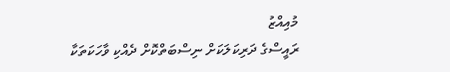މުއިއްޒު
ރައީސްގެ ދަރިކަލަކަށް ނިސްބަތްކޮށް ދެއްކި ވާހަކަތަކާ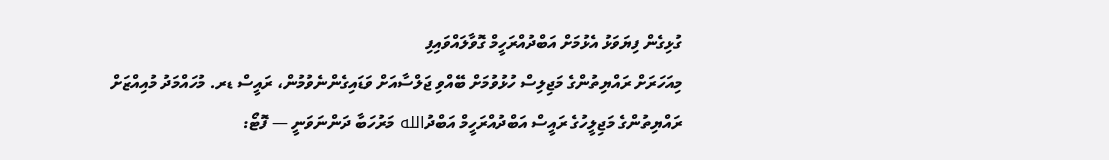ގުޅިގެން ފިޔަވަޅު އެޅުމަށް އަބްދުއްރަހީމް ގޮވާލައްވައިފި
މިއަހަރަށް ރައްޔިތުންގެ މަޖިލިސް ހުޅުވުމަށް ބޭއްވި ޖަލްސާއަށް ވަޑައިގެންނެވުމުން، ރައީސް ޑރ. މުހައްމަދު މުއިއްޒަށް ރައްޔިތުންގެ މަޖިލީހުގެ ރައީސް އަބްދުއްރަހީމް އަބްދުالله މަރުހަބާ ދަންނަވަނީ — ފޮޓޯ: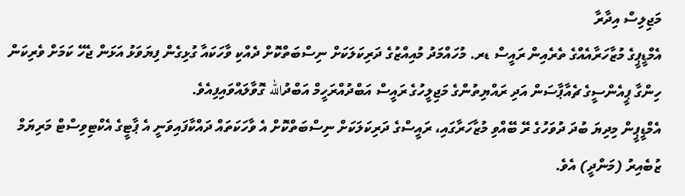މަޖިލިސް އިދާރާ
އެމްޑީޕީގެ މުޒާހަރާއެއްގެ ތެރެއިން ރައީސް ޑރ. މުހައްމަދު މުއިއްޒުގެ ދަރިކަލަކަށް ނިސްބަތްކޮށް ދެއްކި ވާހަކައާ ގުޅިގެން ފިޔަވަޅު އަޅަން ޖެހޭ ކަމަށް ވެރިކަން ހިންގާ ޕީއެންސީގެ ޗެއާޕާސަން އަދި ރައްޔިތުންގެ މަޖިލީހުގެ ރައީސް އަބްދުއްރަހީމް އަބްދުالله ގޮވާލައްވައިފިއެވެ.
އެމްޑީޕީން މިދިޔަ ބުދަ ދުވަހުގެ ރޭ ބޭއްވި މުޒާހަރާގައި، ރައީސްގެ ދަރިކަލަކަށް ނިސްބަތްކޮށް އެ ވާހަކަތައް ދައްކާފައިވަނީ އެ ޕާޓީގެ އެކްޓިވިސްޓް މަރިޔަމް ޒުބެއިރު (މަންދީ) އެވެ.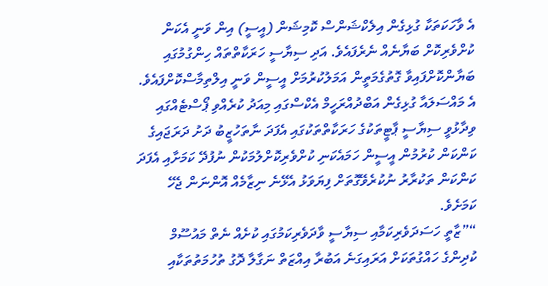އެ ވާހަކަތަކާ ގުޅިގެން އިލެކްޝަންސް ކޮމިޝަން (އީސީ) އިން ވަނީ އެކަން ކުށްވެރިކޮށް ބަޔާނެއް ނެރެފައެވެ. އަދި ސިޔާސީ ހަރަކާތްތައް ހިންގުމުގައި ބަޔާންކޮށްފައިވާ ގޮތުގެމަތީން އަމަލުކުރުމަށް އީސީން ވަނީ އިލްތިމާސްކޮށްފައެވެ.
އެ މައްސަލައާ ގުޅިގެން އަބްދުއްރަހީމް އެކްސްގައި މިއަދު ކުރެއްވި ޕޯސްޓެއްގައި ވިދާޅުވީ ސިޔާސީ ޕާޓީތަކުގެ ހަރަކާތްތަކުގައި އެފަދަ ނާތަހުޒީބު ދަށު ދަރަޖައިގެ ކަންކަން ކުރުމުން އީސީން ހަމައެކަނި ކުށްވެރިކޮށްލުމަކުން ނުފުދޭ ކަމަށާއި އެފަދަ ކަންކަން ތަކުރާރު ނުކުރެވޭގޮތަށް ފިޔަވަޅު އެޅޭނެ ނިޒާމެއް އޮންނަން ޖެހޭ ކަމަށެވެ.
“”ޒާތީ ހަސަދަވެރިކަމާއި ސިޔާސީ ވާދަވެރިކަމުގައި ކުށެއް ނެތް މައުސޫމް ކުދިންގެ ހައްގުތަކަށް އަރައިގަނެ އަބުރާ އިއްޒަތް ނަގާލާ ދޮގު ތުހުމަތުތަކާއި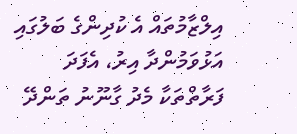އިލްޒާމުތައް އެ ކުދިންގެ ބަލުގައި އަޅުވަމުންދާ އިރު، އެފަދަ ފަރާތްތަކާ މެދު ގާނޫނު ތަންދޭ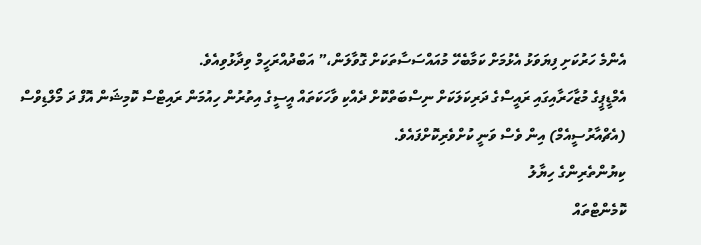އެންމެ ހަރުކަށި ފިޔަވަޅު އެޅުމަށް ކަމާބެހޭ މުއައްސަސާތަކަށް ގޮވާލަން،” އަބްދުއްރަހީމް ވިދާޅުވިއެވެ.
އެމްޑީޕީގެ މުޒާހަރާއިގައި ރައީސްގެ ދަރިކަލަކަށް ނިސްބަތްކޮށް ދެއްކި ވާހަކަތައް އީސީގެ އިތުރުން ހިއުމަން ރައިޓްސް ކޮމިޝަން އޮފް ދަ މޯލްޑިވްސް (އެޗްއާރުސީއެމް) އިން ވެސް ވަނީ ކުށްވެރިކޮށްފައެވެ.
ކިޔުންތެރިންގެ ހިޔާލު
ކޮމެންޓްތައް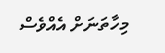މިހާތަނަށް އެއްވެސް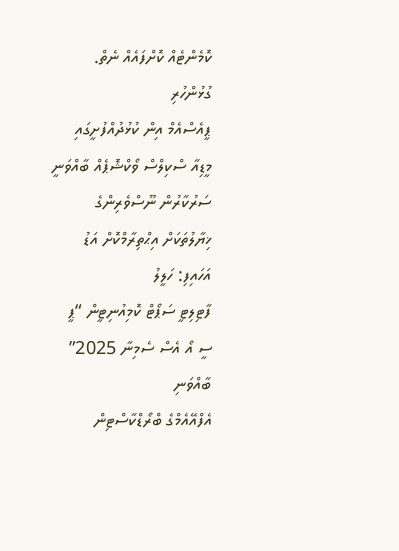ކޮމެންޓެއް ކޮށްފައެއް ނެތް.
ގުޅުންހުރި
ޕީއެސްއެމް އިން ކުޅުދުއްފުށީގައި މީޑިއާ ސްކިލްސް ވޯކްޝޮޕެއް ބާއްވަނީ
ސަރުކާރުން ނޫސްވެރިންގެ ޚިޔާލުތަކަށް އިޙްތިރާމްކޮށް އަޑު އަހައިފި: ހަލީލު
ފާޓިލިޓީ ސަޕޯޓް ކޮމިއުނިޓީން “ޕީ ސީ އޯ އެސް ސެމިނާ 2025” ބާއްވަނި
އެފްއޭއެމްގެ ބްރޯޑްކާސްޓިން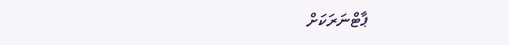ޕާޓްނަރަކަށް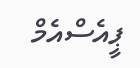ޕީއެސްއެމް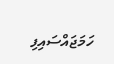ހަމަޖައްސައިފި